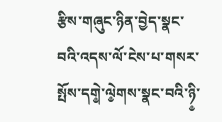རྩིས་གཞུང་ཉིན་བྱེད་སྣང་བའི་འདས་ལོ་ངེས་པ་གསར་སྤོས་དགེ༵་ལེ༵གས་སྣང་བའི་ཉི༵་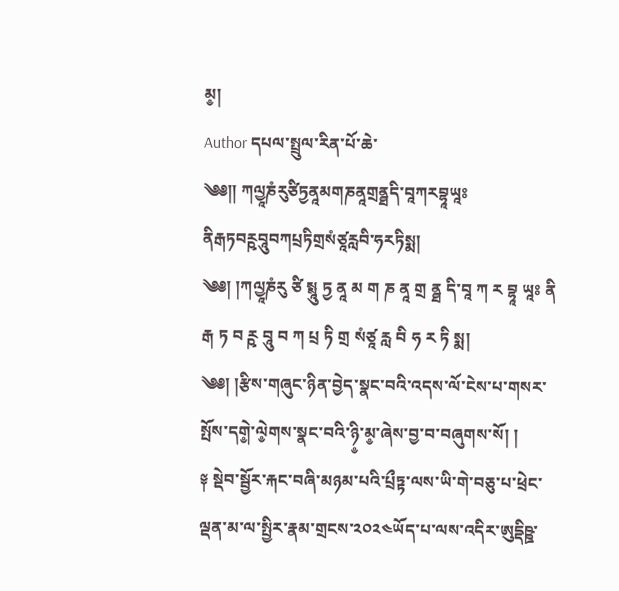མ༵།
Author དཔལ་སྤྲུལ་རིན་པོ་ཆེ་
༄༅༎ ཀལྱཱཎཾརུཙིཏྱནཱམགཎནཱགྲནྠདི་བཱཀརབྷཱཡཱཿནིརྒཏབཪྵབཱུབཀཔྲཏིགྲསཾཙཱརླབི་ཧརཏིསྨ།
༄༅། །ཀལྱཱཎཾརུ ཙི སྶཱུ ཏྱ ནཱ མ ག ཎ ནཱ གྲ ནྠ དི་བཱ ཀ ར བྷཱ ཡཱཿ ནི རྒ ཏ བ ཪྵ བཱུ བ ཀ པྲ ཏི གྲ སཾཙཱ རླ བི ཧ ར ཏི སྨ།
༄༅། །རྩིས་གཞུང་ཉིན་བྱེད་སྣང་བའི་འདས་ལོ་ངེས་པ་གསར་སྤོས་དགེ༵་ལེ༵གས་སྣང་བའི་ཉི༵་མ༵་ཞེས་བྱ་བ་བཞུགས་སོ། །
༈ སྡེབ་སྦྱོར་རྐང་བཞི་མཉམ་པའི་པྲྀཏྟ་ལས་ཡི་གེ་བཅུ་པ་ཕྲེང་ལྡན་མ་ལ་སྤྱིར་རྣམ་གྲངས་༢༠༢༤ཡོད་པ་ལས་འདིར་ཨུདྡིཥྛ་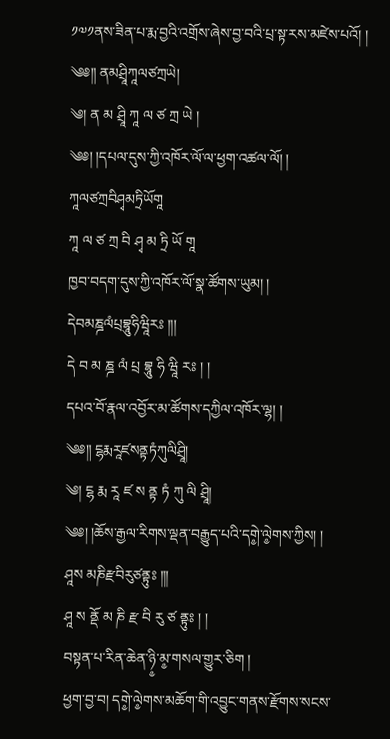༡༧༡ནས་ཟིན་པ་རྨ་བྱའི་འགྲོས་ཞེས་བྱ་བའི་པྲ་སྟ་རས་མཛེས་པའོ། །
༄༅༎ ནམཤྲཱིཀཱལཙཀྲཡེ།
༄། ན མ ཤྲཱི ཀཱ ལ ཙ ཀྲ ཡེ །
༄༅། །དཔལ་དུས་ཀྱི་འཁོར་ལོ་ལ་ཕྱག་འཚལ་ལོ། །
ཀཱལཙཀྲབིཤྭམཏྲིཡོགཱ
ཀཱ ལ ཙ ཀྲ བི ཤྭ མ ཏྲི ཡོ གཱ
ཁྱབ་བདག་དུས་ཀྱི་འཁོར་ལོ་སྣ་ཚོགས་ཡུམ། །
དེབམཎྜལཾཔྲབྷཱུཧིཝཱིརཿ ༎།
དེ བ མ ཎྜ ལཾ པྲ བྷཱུ ཧི ཝཱི རཿ ། །
དཔའ་བོ་རྣལ་འབྱོར་མ་ཚོགས་དཀྱིལ་འཁོར་ལྷ། །
༄༅༎ ངྷརྨརཱཛསནྟཏཾཀུལིཤྲཱི།
༄། ངྷ རྨ རཱ ཛ ས ནྟ ཏཾ ཀུ ལི ཤྲཱི།
༄༅། །ཆོས་རྒྱལ་རིགས་ལྡན་བརྒྱུད་པའི་དགེ༵་ལེ༵གས་ཀྱིས། །
ཤཱས མཎིརྫབིརུཙནྟུཿ ༎།
ཤཱ ས ནྡོ མ ཎི རྫ བི རུ ཙ ནྟུཿ ། །
བསྟན་པ་རིན་ཆེན་ཉི༵་མ༵་གསལ་གྱུར་ཅིག །
ཕྱག་བྱ་བ། དགེ༵་ལེ༵གས་མཆོག་གི་འབྱུང་གནས་རྫོགས་སངས་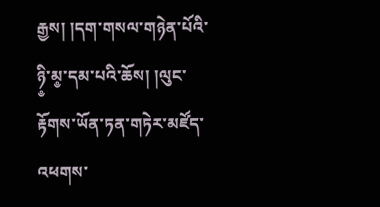རྒྱས། །དག་གསལ་གཉེན་པོའི་ཉི༵་མ༵་དམ་པའི་ཆོས། །ལུང་རྟོགས་ཡོན་ཏན་གཏེར་མཛོད་འཕགས་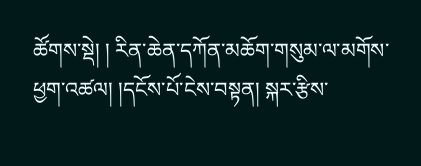ཚོགས་སྡེ། ། རིན་ཆེན་དཀོན་མཆོག་གསུམ་ལ་མགོས་ཕྱག་འཚལ། །དངོས་པོ་ངེས་བསྟན། སྐར་རྩིས་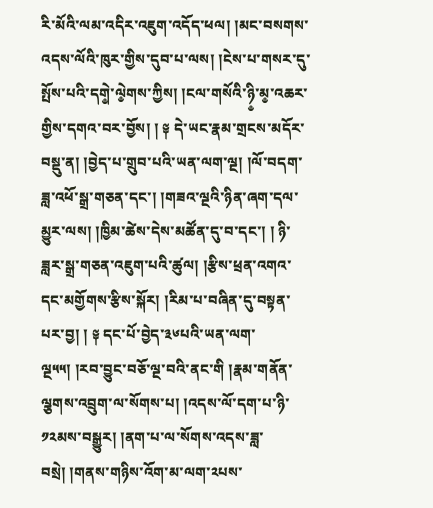རི་མོའི་ལམ་འདིར་འཇུག་འདོད་ཕལ། །མང་བསགས་འདས་ལོའི་ཁུར་གྱིས་དུབ་པ་ལས། །ངེས་པ་གསར་དུ་སྤོས་པའི་དགེ༵་ལེ༵གས་ཀྱིས། །ངལ་གསོའི་ཉི༵་མ༵་འཆར་གྱིས་དགའ་བར་བྱོས། ། ༈ དེ་ཡང་རྣམ་གྲངས་མདོར་བསྡུ་ན། །བྱེད་པ་གྲུབ་པའི་ཡན་ལག་ལྔ། །ལོ་བདག་ཟླ་འཕོ་སྒྲ་གཅན་དང་། །གཟའ་ལྔའི་ཉིན་ཞག་དལ་མྱུར་ལས། །ཁྱིམ་ཚེས་དེས་མཚོན་དུ་བ་དང་། ། ཉི་ཟླར་སྒྲ་གཅན་འཇུག་པའི་ཚུལ། །རྩིས་ཕྲན་འགའ་དང་མགྱོགས་རྩིས་སྐོར། །རིམ་པ་བཞིན་དུ་བསྟན་པར་བྱ། ། ༈ དང་པོ་བྱེད་༣༦པའི་ཡན་ལག་ལྔ༥༥། །རབ་བྱུང་བཅོ་ལྔ་བའི་ནང་གི །རྣམ་གནོན་ལྕགས་འབྲུག་ལ་སོགས་པ། །འདས་ལོ་དག་པ་ཉི་༡༢མས་བསྒྱུར། །ནག་པ་ལ་སོགས་འདས་ཟླ་བསྲེ། །གནས་གཉིས་འོག་མ་ལག་༢པས་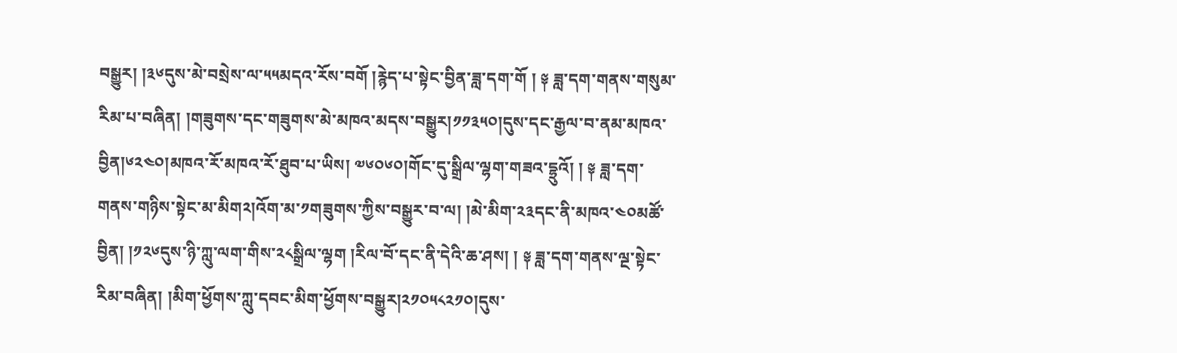བསྒྱུར། །༣༦དུས་མེ་བསྲེས་ལ་༥༥མདའ་རོས་བགོ །རྙེད་པ་སྟེང་བྱིན་ཟླ་དག་གོ ། ༈ ཟླ་དག་གནས་གསུམ་རིམ་པ་བཞིན། །གཟུགས་དང་གཟུགས་མེ་མཁའ་མདས་བསྒྱུར།༡༡༣༥༠།དུས་དང་རྒྱལ་བ་ནམ་མཁའ་བྱིན།༦༢༤༠།མཁའ་རོ་མཁའ་རོ་ཐུབ་པ་ཡིས། ༧༦༠༦༠།གོང་དུ་སྒྲིལ་ལྷག་གཟའ་དྷྲུའོ། ། ༈ ཟླ་དག་གནས་གཉིས་སྟེང་མ་མིག༢།འོག་མ་༡གཟུགས་ཀྱིས་བསྒྱུར་བ་ལ། །མེ་མིག་༢༣དང་ནི་མཁའ་༤༠མཚོ་བྱིན། །༡༢༦དུས་ཉི་ཀླུ་ལག་གིས་༢༨སྒྲིལ་ལྷག །རིལ་བོ་དང་ནི་དེའི་ཆ་ཤས། ། ༈ ཟླ་དག་གནས་ལྔ་སྟེང་རིམ་བཞིན། །མིག་ཕྱོགས་ཀླུ་དབང་མིག་ཕྱོགས་བསྒྱུར།༢༡༠༥༨༢༡༠།དུས་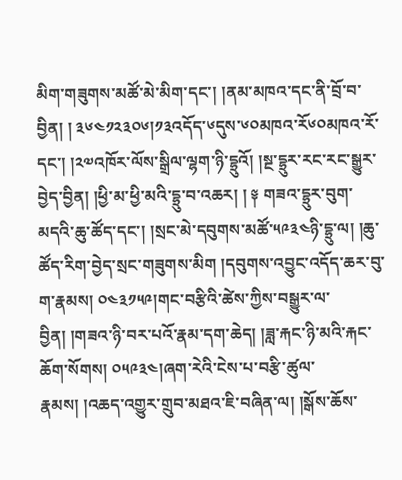མིག་གཟུགས་མཚོ་མེ་མིག་དང་། །ནམ་མཁའ་དང་ནི་བྲོ་བ་བྱིན། ། ༣༦༤༡༢༣༠༦།༡༣འདོད་༦དུས་༦༠མཁའ་རོ༦༠མཁའ་རོ་དང་། །༢༧འཁོར་ལོས་སྒྲིལ་ལྷག་ཉི་དྷྲུའོ། །སྔ་དྷྲུར་རང་རང་སྒྱུར་བྱེད་བྱིན། །ཕྱི་མ་ཕྱི་མའི་དྷྲུ་བ་འཆར། ། ༈ གཟའ་དྷྲུར་བུག་མདའི་ཆུ་ཚོད་དང་། །སྲང་མེ་དབུགས་མཚོ་༥༩༣༤ཉི་དྷྲུ་ལ། །ཆུ་ཚོད་རིག་བྱེད་སྲང་གཟུགས་མིག །དབུགས་འབྱུང་འདོད་ཆར་བུ་ག་རྣམས། ༠༤༣༡༥༩།གང་བརྩིའི་ཚེས་ཀྱིས་བསྒྱུར་ལ་བྱིན། །གཟའ་ཉི་བར་པའོ་རྣམ་དག་ཆེད། །ཟླ་རྐང་ཉི་མའི་རྐང་ཆོག་སོགས། ༠༥༩༣༤།ཞག་རེའི་ངེས་པ་བརྩི་ཚུལ་རྣམས། །འཆད་འགྱུར་གྲུབ་མཐའ་ཇི་བཞིན་ལ། །སྒོས་ཆོས་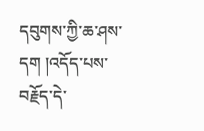དབུགས་ཀྱི་ཆ་ཤས་དག །འདོད་པས་བརྗོད་དེ་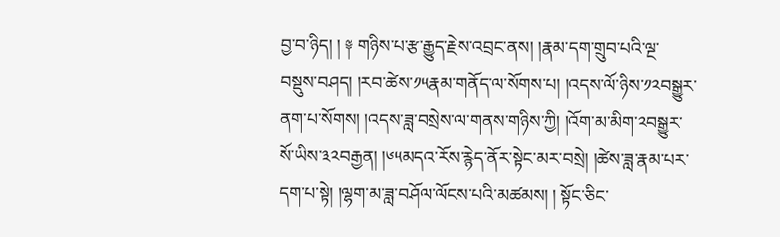བྱ་བ་ཉིད། ། ༈ གཉིས་པ་རྩ་རྒྱུད་རྗེས་འབྲང་ནས། །རྣམ་དག་གྲུབ་པའི་ལྔ་བསྡུས་བཤད། །རབ་ཚེས་༡༥རྣམ་གནོད་ལ་སོགས་པ། །འདས་ལོ་ཉིས་༡༢བསྒྱུར་ནག་པ་སོགས། །འདས་ཟླ་བསྲེས་ལ་གནས་གཉིས་ཀྱི། །འོག་མ་མིག་༢བསྒྱུར་སོ་ཡིས་༣༢བརྒྱན། །༦༥མདའ་རོས་རྙེད་ནོར་སྟེང་མར་བསྲེ། །ཚེས་ཟླ་རྣམ་པར་དག་པ་སྟེ། །ལྷག་མ་ཟླ་བཤོལ་ལོངས་པའི་མཚམས། ། སྟོང་ཅིང་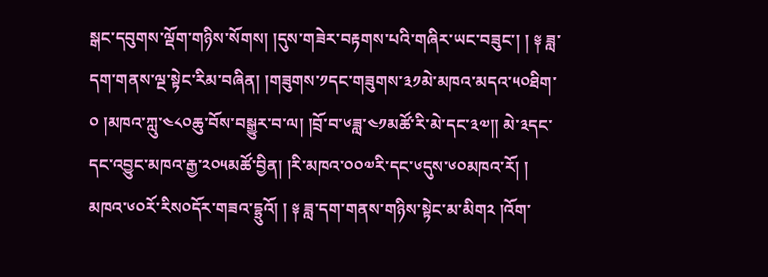སྒང་དབུགས་ལྡོག་གཉིས་སོགས། །དུས་གཟེར་བརྟགས་པའི་གཞིར་ཡང་བཟུང་། ། ༈ ཟླ་དག་གནས་ལྔ་སྟེང་རིམ་བཞིན། །གཟུགས་༡དང་གཟུགས་༣༡མེ་མཁའ་མདའ་༥༠ཐིག་༠ །མཁའ་ཀླུ་༤༨༠ཆུ་བོས་བསྒྱུར་བ་ལ། །བྲོ་བ་༦ཟླ་༤༡མཚོ་རི་མེ་དང་༣༧།། མེ་༣དང་དང་འབྱུང་མཁའ་རྒྱ་༢༠༥མཚོ་བྱིན། །རི་མཁའ་༠༠༧རི་དང་༦དུས་༦༠མཁའ་རོ། ། མཁའ་༦༠རོ་རིས༠དོར་གཟའ་དྷྲུའོ། ། ༈ ཟླ་དག་གནས་གཉིས་སྟེང་མ་མིག༢ །འོག་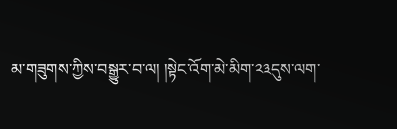མ་གཟུགས་ཀྱིས་བསྒྱུར་བ་ལ། །སྟེང་འོག་མེ་མིག་༢༣དུས་ལག་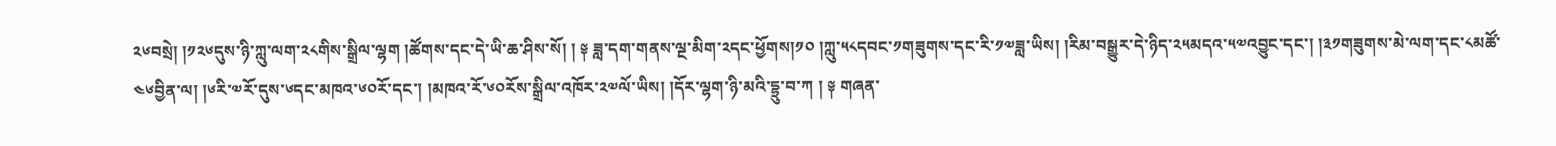༢༦བསྲེ། །༡༢༦དུས་ཉི་ཀླུ་ལག་༢༨གིས་སྒྲིལ་ལྷག །ཚོགས་དང་དེ་ཡི་ཆ་ཤིས་སོ། ། ༈ ཟླ་དག་གནས་ལྔ་མིག་༢དང་ཕྱོགས།༡༠ །ཀླུ་༥༨དབང་༡གཟུགས་དང་རི་༡༧ཟླ་ཡིས། །རིམ་བསྒྱུར་དེ་ཉིད་༢༥མདའ་༥༧འབྱུང་དང་། །༣༡གཟུགས་མེ་ལག་དང་༨མཚོ་༤༦བྱིན་ལ། །༦རི་༧རོ་དུས་༦དང་མཁའ་༦༠རོ་དང་། །མཁའ་རོ་༦༠རོས་སྒྲིལ་འཁོར་༢༧ལོ་ཡིས། །དོར་ལྷག་ཉི་མའི་དྷྲུ་བ་ཀ ། ༈ གཞན་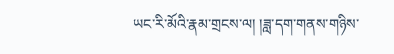ཡང་རི་མོའི་རྣམ་གྲངས་ལ། །ཟླ་དག་གནས་གཉིས་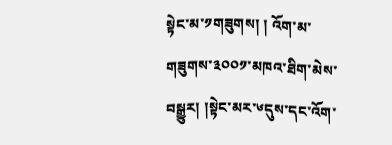སྟེང་མ་༡གཟུགས། ། འོག་མ་གཟུགས་༣༠༠༡་མཁའ་ཐིག་མེས་བསྒྱུར། །སྟེང་མར་༦དུས་དང་འོག་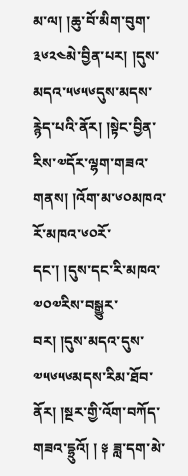མ་ལ། །ཆུ་བོ་མིག་བུག་༣༦༢༤མེ་བྱིན་པར། །དུས་མདའ་༥༦༥༦དུས་མདས་རྙེད་པའི་ནོར། །སྟེང་བྱིན་རིས་༧དོར་ལྷག་གཟའ་གནས། །འོག་མ་༦༠མཁའ་རོ་མཁའ་༦༠རོ་དང་། །དུས་དང་རི་མཁའ་༧༠༧རིས་བསྒྱུར་བར། །དུས་མདའ་དུས་༧༥༦༥༦མདས་རིམ་ཐོབ་ནོར། །སྔར་གྱི་འོག་བཀོད་གཟའ་དྷྲུའོ། ། ༈ ཟླ་དག་མེ་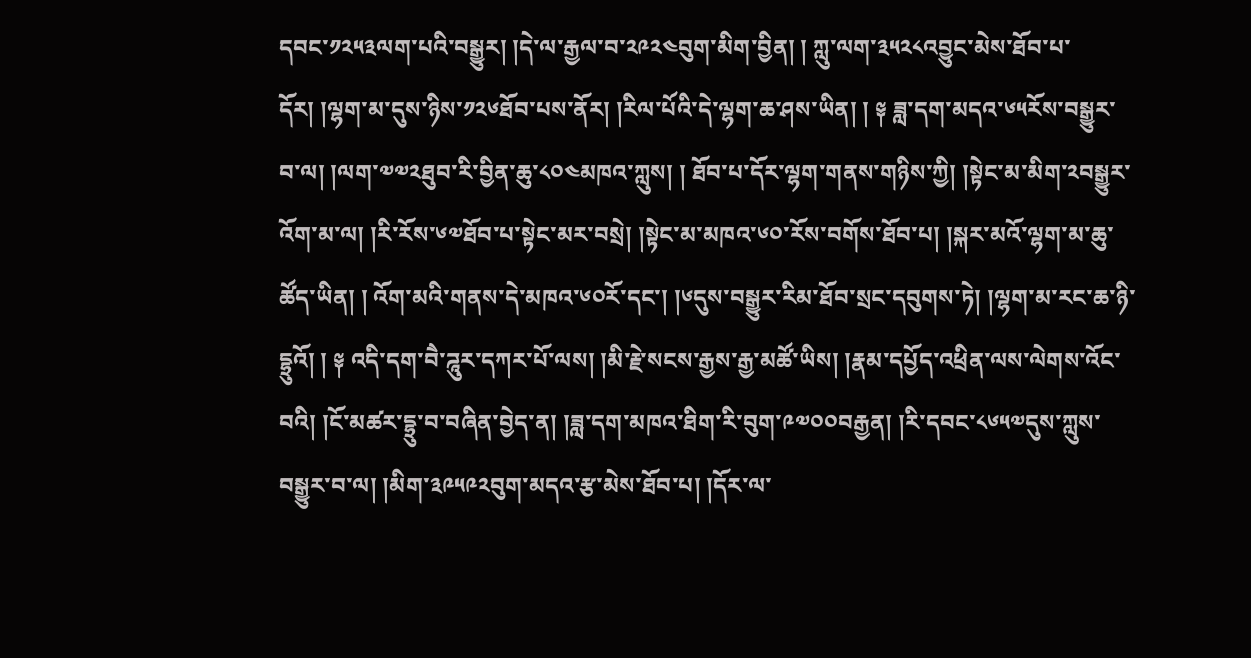དབང་༡༢༥༣ལག་པའི་བསྒྱུར། །དེ་ལ་རྒྱལ་བ་༢༩༢༤བུག་མིག་བྱིན། ། ཀླུ་ལག་༣༥༢༨འབྱུང་མེས་ཐོབ་པ་དོར། །ལྷག་མ་དུས་ཉིས་༡༢༦ཐོབ་པས་ནོར། །རིལ་པོའི་དེ་ལྷག་ཆ་ཤས་ཡིན། ། ༈ ཟླ་དག་མདའ་༦༥རོས་བསྒྱུར་བ་ལ། །ལག་༧༧༢ཐུབ་རི་བྱིན་ཆུ་༨༠༤མཁའ་ཀླུས། ། ཐོབ་པ་དོར་ལྷག་གནས་གཉིས་ཀྱི། །སྟེང་མ་མིག་༢བསྒྱུར་འོག་མ་ལ། །རི་རོས་༦༧ཐོབ་པ་སྟེང་མར་བསྲེ། །སྟེང་མ་མཁའ་༦༠་རོས་བགོས་ཐོབ་པ། །སྐར་མའོ་ལྷག་མ་ཆུ་ཚོད་ཡིན། ། འོག་མའི་གནས་དེ་མཁའ་༦༠རོ་དང་། །༦དུས་བསྒྱུར་རིམ་ཐོབ་སྲང་དབུགས་ཏེ། །ལྷག་མ་རང་ཆ་ཉི་དྷྲུའོ། ། ༈ འདི་དག་བཻ་ཌཱུར་དཀར་པོ་ལས། །མི་རྗེ་སངས་རྒྱས་རྒྱ་མཚོ་ཡིས། །རྣམ་དཔྱོད་འཕྲིན་ལས་ལེགས་འོང་བའི། །ངོ་མཚར་དྷྲུ་བ་བཞིན་བྱེད་ན། །ཟླ་དག་མཁའ་ཐིག་རི་བུག་༩༧༠༠བརྒྱན། །རི་དབང་༨༦༥༧དུས་ཀླུས་བསྒྱུར་བ་ལ། །མིག་༣༩༥༩༢བུག་མདའ་རྩ་མེས་ཐོབ་པ། །དོར་ལ་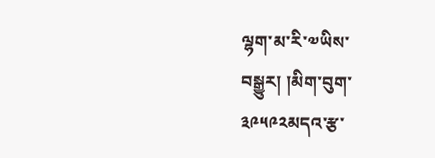ལྷག་མ་རི་༧ཡིས་བསྒྱུར། །མིག་བུག་༣༩༥༩༢མདའ་རྩ་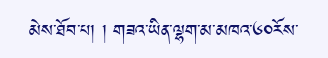མེས་ཐོབ་པ། ། གཟའ་ཡིན་ལྷག་མ་མཁའ་༦༠རོས་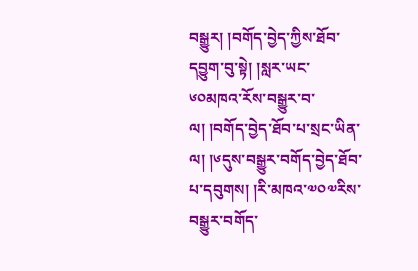བསྒྱུར། །བགོད་བྱེད་ཀྱིས་ཐོབ་དབྱུག་བུ་སྟེ། །སླར་ཡང་༦༠མཁའ་རོས་བསྒྱུར་བ་ལ། །བགོད་བྱེད་ཐོབ་པ་སྲང་ཡིན་ལ། །༦དུས་བསྒྱུར་བགོད་བྱེད་ཐོབ་པ་དབུགས། །རི་མཁའ་༧༠༧རིས་བསྒྱུར་བགོད་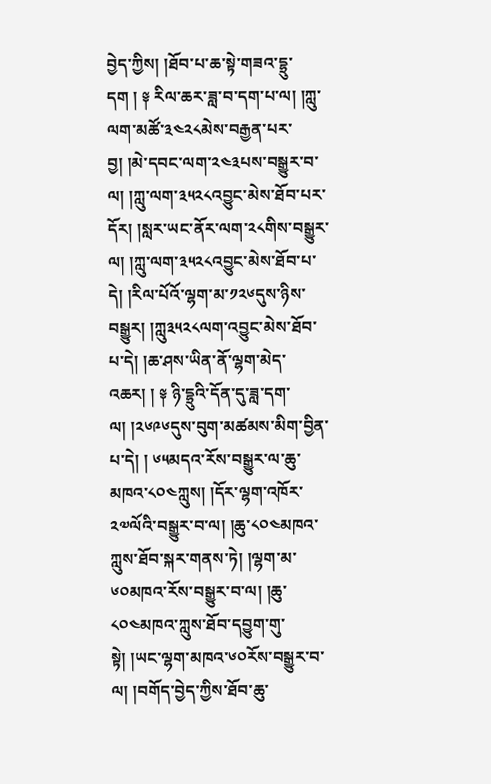བྱེད་ཀྱིས། །ཐོབ་པ་ཆ་སྟེ་གཟའ་དྷྲུ་དག ། ༈ རིལ་ཆར་ཟླ་བ་དག་པ་ལ། །ཀླུ་ལག་མཚོ་༣༤༢༨མེས་བརྒྱན་པར་བྱ། །མེ་དབང་ལག་༢༤༣པས་བསྒྱུར་བ་ལ། །ཀླུ་ལག་༣༥༢༨འབྱུང་མེས་ཐོབ་པར་དོར། །སླར་ཡང་ནོར་ལག་༢༨གིས་བསྒྱུར་ལ། །ཀླུ་ལག་༣༥༢༨འབྱུང་མེས་ཐོབ་པ་དེ། །རིལ་པོའོ་ལྷག་མ་༡༢༦དུས་ཉིས་བསྒྱུར། །ཀླུ༣༥༢༨ལག་འབྱུང་མེས་ཐོབ་པ་དེ། །ཆ་ཤས་ཡིན་ནོ་ལྷག་མེད་འཆར། ། ༈ ཉི་དྷྲུའི་དོན་དུ་ཟླ་དག་ལ། །༢༦༩༦དུས་བུག་མཚམས་མིག་བྱིན་པ་དེ། ། ༦༥མདའ་རོས་བསྒྱུར་ལ་ཆུ་མཁའ་༨༠༤ཀླུས། །དོར་ལྷག་འཁོར་༢༧ལོའི་བསྒྱུར་བ་ལ། །ཆུ་༨༠༤མཁའ་ཀླུས་ཐོབ་སྐར་གནས་ཏེ། །ལྷག་མ་༦༠མཁའ་རོས་བསྒྱུར་བ་ལ། །ཆུ་༨༠༤མཁའ་ཀླུས་ཐོབ་དབྱུག་གུ་སྟེ། །ཡང་ལྷག་མཁའ་༦༠རོས་བསྒྱུར་བ་ལ། །བགོད་བྱེད་ཀྱིས་ཐོབ་ཆུ་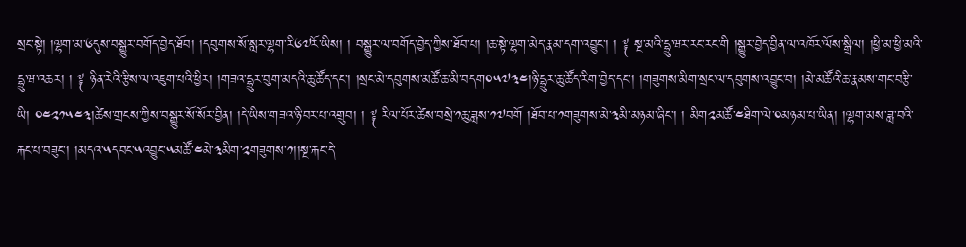སྲང་སྟེ། །ལྷག་མ་༦དུས་བསྒྱུར་བགོད་བྱེད་ཐོབ། །དབུགས་སོ་སླར་ལྷག་རི༦༧རོ་ཡིས། ། བསྒྱུར་ལ་བགོད་བྱེད་ཀྱིས་ཐོབ་པ། །ཆ་སྟེ་ལྷག་མེད་རྣམ་དག་འབྱུང་། ། ༈ སྔ་མའི་དྷྲུ་ཝར་རང་རང་གི །སྒྱུར་བྱེད་བྱིན་ལ་འཁོར་ལོས་སྒྲིལ། །ཕྱི་མ་ཕྱི་མའི་དྷྲུ་ཝ་འཆར། ། ༈ ཉིན་རེའི་རྩིས་ལ་འཇུག་པའི་ཕྱིར། །གཟའ་དྷྲུར་བུག་མདའི་ཆུ་ཚོད་དང་། །སྲང་མེ་དབུགས་མཚོ་ཆ་མི་བདག༠༥༧༣༤།ཉི་དྷྲུར་ཆུ་ཚོད་རིག་བྱེད་དང་། །གཟུགས་མིག་སྲང་ལ་དབུགས་འབྱུང་བ། །མེ་མཚོའི་ཆ་རྣམས་གང་བརྩི་ཡི། ༠༤༢༡༥༤༣།ཚེས་གྲངས་ཀྱིས་བསྒྱུར་སོ་སོར་བྱིན། །དེ་ཡིས་གཟའ་ཉི་བར་པ་འགྲུབ། ། ༈ རིལ་པོར་ཚེས་བསྲེ་༡ཆུ་ཟླས་༡༧བགོ །ཐོབ་པ་༡གཟུགས་མེ་༣མི་མཉམ་ཞིང་། ། མིག༢མཚོ་༤ཐིག་ལེ་༠མཉམ་པ་ཡིན། །ལྷག་མས་ཟླ་བའི་རྐང་པ་བཟུང་། །མདའ་༥དབང་༥འབྱུང་༥མཚོ་༤མེ་༣མིག་༢གཟུགས་༡།།སྔ་རྐང་དེ་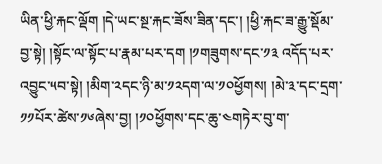ཡིན་ཕྱི་རྐང་ལྡོག །དེ་ཡང་སྔ་རྐང་ཟོས་ཟིན་དང་། །ཕྱི་རྐང་ཟ་རྒྱུ་སྡོམ་བྱ་སྟེ། །སྟོང་ལ་སྟོང་པ་རྣམ་པར་དག །༡གཟུགས་དང་༡༣ འདོད་པར་འབྱུང་༥བ་སྟེ། །མིག་༢དང་ཉི་མ་༡༢དག་ལ་༡༠ཕྱོགས། །མེ་༣་དང་དྲག་༡༡པོར་ཚེས་༡༦ཞེས་བྱ། །༡༠ཕྱོགས་དང་ཆུ་༤གཏེར་བུ་ག་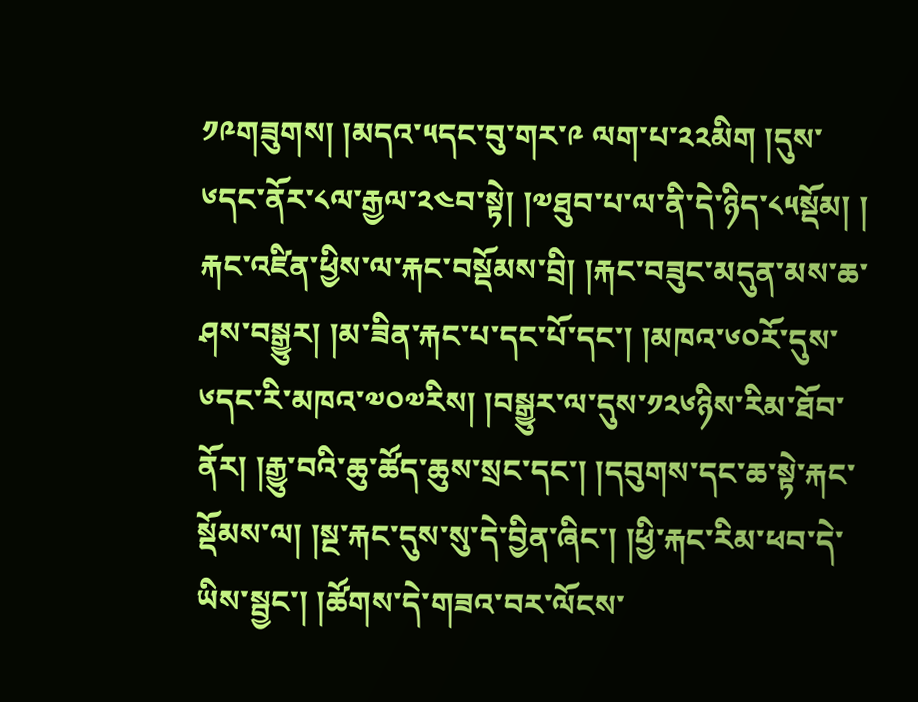༡༩གཟུགས། །མདའ་༥དང་བུ་གར་༩ ལག་པ་༢༢མིག །དུས་༦དང་ནོར་༨ལ་རྒྱལ་༢༤བ་སྟེ། །༧ཐུབ་པ་ལ་ནི་དེ་ཉིད་༨༥སྡོམ། ། རྐང་འཛིན་ཕྱིས་ལ་རྐང་བསྡོམས་བྲི། །རྐང་བཟུང་མདུན་མས་ཆ་ཤས་བསྒྱུར། །མ་ཟིན་རྐང་པ་དང་པོ་དང་། །མཁའ་༦༠རོ་དུས་༦དང་རི་མཁའ་༧༠༧རིས། །བསྒྱུར་ལ་དུས་༡༢༦ཉིས་རིམ་ཐོབ་ནོར། །རྒྱུ་བའི་ཆུ་ཚོད་ཆུས་སྲང་དང་། །དབུགས་དང་ཆ་སྟེ་རྐང་སྡོམས་ལ། །སྔ་རྐང་དུས་སུ་དེ་བྱིན་ཞིང་། །ཕྱི་རྐང་རིམ་ཕབ་དེ་ཡིས་སྦྱང་། །ཚོགས་དེ་གཟའ་བར་ལོངས་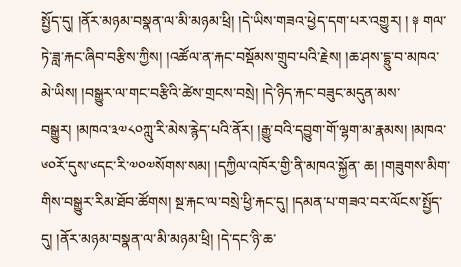སྤྱོད་དུ། །ནོར་མཉམ་བསྣན་ལ་མི་མཉམ་ཕྲི། །དེ་ཡིས་གཟའ་ཕྱེད་དག་པར་འགྱུར། ། ༈ གལ་ཏེ་ཟླ་རྐང་ཞིབ་བརྩིས་ཀྱིས། །འཚོལ་ན་རྐང་བསྡོམས་གྲུབ་པའི་རྗེས། །ཆ་ཤས་དྷྲུ་བ་མཁའ་མེ་ཡིས། །བསྒྱུར་ལ་གང་བརྩིའི་ཚེས་གྲངས་བསྲེ། །དེ་ཉིད་རྐང་བཟུང་མདུན་མས་བསྒྱུར། །མཁའ་༣༧༨༠ཀླུ་རི་མེས་རྙེད་པའི་ནོར། །རྒྱུ་བའི་དབྱུག་གོ་ལྷག་མ་རྣམས། །མཁའ་༦༠རོ་དུས་༦དང་རི་༧༠༧སོགས་སམ། །དཀྱིལ་འཁོར་གྱི་ནི་མཁའ་སྐྱོན་ ཆ། །གཟུགས་མིག་གིས་བསྒྱུར་རིམ་ཐོབ་ཚོགས། སྔ་རྐང་ལ་བསྲེ་ཕྱི་རྐང་དུ། །དམན་པ་གཟའ་བར་ལོངས་སྤྱོད་དུ། །ནོར་མཉམ་བསྣན་ལ་མི་མཉམ་ཕྲི། །དེ་དང་ཉི་ཆ་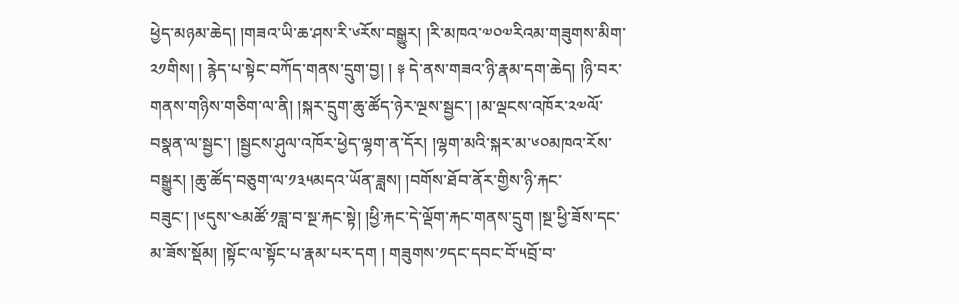ཕྱེད་མཉམ་ཆེད། །གཟའ་ཡི་ཆ་ཤས་རི་༦རོས་བསྒྱུར། །རི་མཁའ་༧༠༧རིའམ་གཟུགས་མིག་༢༡གིས། ། རྙེད་པ་སྟེང་བཀོད་གནས་དྲུག་བྱ། ། ༈ དེ་ནས་གཟའ་ཉི་རྣམ་དག་ཆེད། །ཉི་བར་གནས་གཉིས་གཅིག་ལ་ནི། །སྐར་དྲུག་ཆུ་ཚོད་ཉེར་ལྔས་སྦྱང་། །མ་ལྡངས་འཁོར་༢༧ལོ་བསྣན་ལ་སྦྱང་། །སྦྱངས་ཤུལ་འཁོར་ཕྱེད་ལྷག་ན་དོར། །ལྷག་མའི་སྐར་མ་༦༠མཁའ་རོས་བསྒྱུར། །ཆུ་ཚོད་བཅུག་ལ་༡༣༥མདའ་ཡོན་ཟླས། །བགོས་ཐོབ་ནོར་གྱིས་ཉི་རྐང་བཟུང་། །༦དུས་༤མཚོ་༡ཟླ་བ་སྔ་རྐང་སྟེ། །ཕྱི་རྐང་དེ་ལྡོག་རྐང་གནས་དྲུག །སྔ་ཕྱི་ཟོས་དང་མ་ཟོས་སྡོམ། །སྟོང་ལ་སྟོང་པ་རྣམ་པར་དག ། གཟུགས་༡དང་དབང་བོ་༥བྲོ་བ་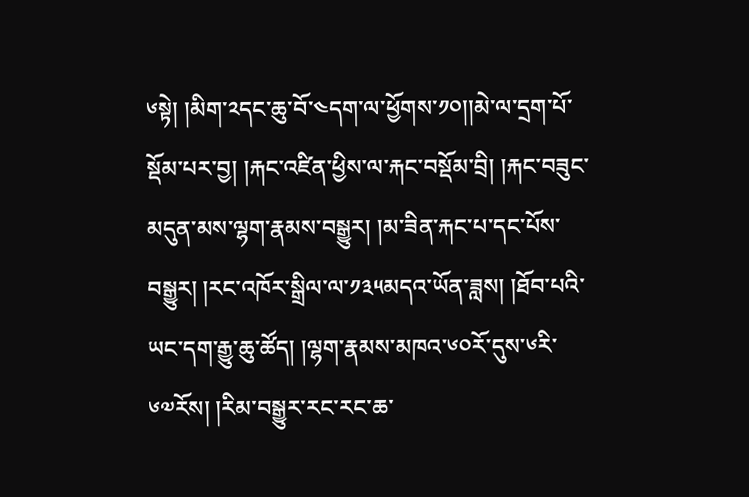༦སྟེ། །མིག་༢དང་ཆུ་བོ་༤དག་ལ་ཕྱོགས་༡༠།།མེ་ལ་དྲག་པོ་སྡོམ་པར་བྱ། །རྐང་འཛིན་ཕྱིས་ལ་རྐང་བསྡོམ་བྲི། །རྐང་བཟུང་མདུན་མས་ལྷག་རྣམས་བསྒྱུར། །མ་ཟིན་རྐང་པ་དང་པོས་བསྒྱུར། །རང་འཁོར་སྒྲིལ་ལ་༡༣༥མདའ་ཡོན་ཟླས། །ཐོབ་པའི་ཡང་དག་རྒྱུ་ཆུ་ཚོད། །ལྷག་རྣམས་མཁའ་༦༠རོ་དུས་༦རི་༦༧རོས། །རིམ་བསྒྱུར་རང་རང་ཆ་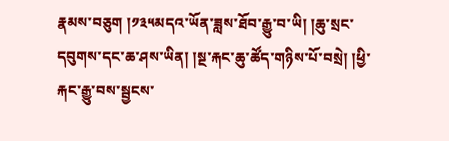རྣམས་བཅུག །༡༣༥མདའ་ཡོན་ཟླས་ཐོབ་རྒྱུ་བ་ཡི། །ཆུ་སྲང་དབུགས་དང་ཆ་ཤས་ཡིན། །སྔ་རྐང་ཆུ་ཚོད་གཉིས་པོ་བསྲེ། །ཕྱི་རྐང་རྒྱུ་བས་སྦྱངས་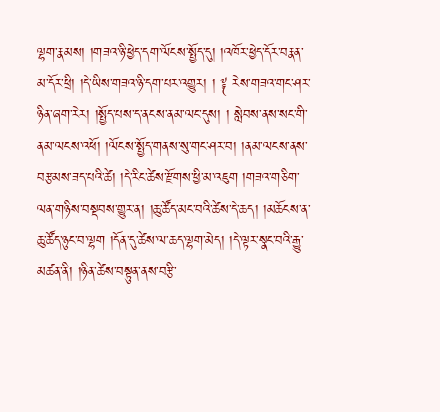ལྷག་རྣམས། །གཟའ་ཉི་ཕྱེད་དག་ལོངས་སྤྱོད་དུ། །འཁོར་ཕྱེད་དོར་བརྣན་མ་དོར་ཕྲི། །དེ་ཡིས་གཟའ་ཉི་དག་པར་འགྱུར། ། ༈ རེས་གཟའ་གང་ཤར་ཉིན་ཞག་རེར། །སྤྱོད་པས་ད་ནངས་ནམ་ལང་དུས། ། སླེབས་ནས་སང་གི་ནམ་ལངས་འཕོ། །ལོངས་སྤྱོད་གནས་སུ་གང་ཤར་བ། །ནམ་ལངས་ནས་བརྩམས་ཟད་པའི་ཚེ། །དེ་རིང་ཚེས་རྫོགས་ཕྱི་མ་འཇུག །གཟའ་གཅིག་ལན་གཉིས་བསྡབས་གྱུར་ན། །ཆུ་ཚོད་མང་བའི་ཚེས་དེ་ཆད། །མཆོངས་ན་ཆུ་ཚོད་ཉུང་བ་ལྷག །དོན་དུ་ཚེས་ལ་ཆད་ལྷག་མེད། །དེ་ལྟར་སྣང་བའི་རྒྱུ་མཚན་ནི། །ཉིན་ཚེས་བསྟུན་ནས་བརྩི་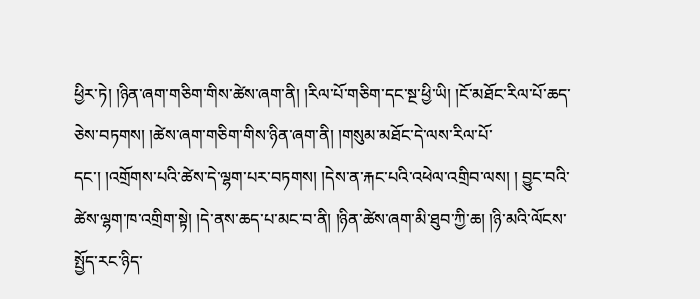ཕྱིར་ཏེ། །ཉིན་ཞག་གཅིག་གིས་ཚེས་ཞག་ནི། །རིལ་པོ་གཅིག་དང་སྔ་ཕྱི་ཡི། །ངོ་མཐོང་རིལ་པོ་ཆད་ཅེས་བཏགས། །ཚེས་ཞག་གཅིག་གིས་ཉིན་ཞག་ནི། །གསུམ་མཐོང་དེ་ལས་རིལ་པོ་དང་། །འགྲོགས་པའི་ཚེས་དེ་ལྷག་པར་བཏགས། །དེས་ན་རྐང་པའི་འཕེལ་འགྲིབ་ལས། ། བྱུང་བའི་ཚེས་ལྷག་ཁ་འགྲིག་སྟེ། །དེ་ནས་ཆད་པ་མང་བ་ནི། །ཉིན་ཚེས་ཞག་མི་ཐུབ་ཀྱི་ཆ། །ཉི་མའི་ལོངས་སྤྱོད་རང་ཉིད་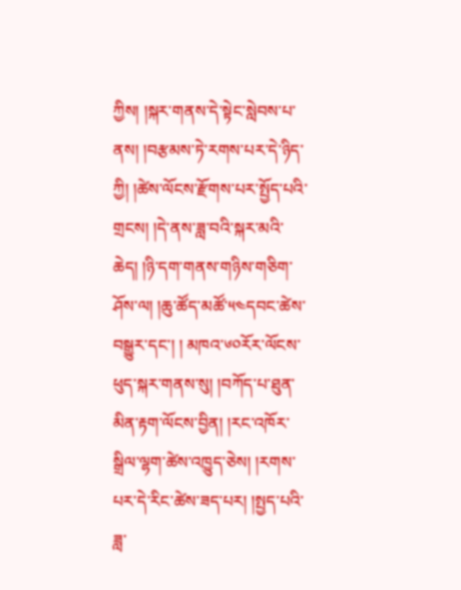ཀྱིས། །སྐར་གནས་དེ་སྟེང་སླེབས་པ་ནས། །བརྩམས་ཏེ་རགས་པར་དེ་ཉིད་ཀྱི། །ཚེས་ལོངས་རྫོགས་པར་སྤྱོད་པའི་གྲངས། །དེ་ནས་ཟླ་བའི་སྐར་མའི་ཆེད། །ཉི་དག་གནས་གཉིས་གཅིག་ཤོས་ལ། །ཆུ་ཚོད་མཚོ་༥༤དབང་ཚེས་བསྒྱུར་དང་། ། མཁའ་༦༠རོར་ལོངས་ཕུད་སྐར་གནས་སུ། །བཀོད་པ་ཐུན་མིན་རྟག་ལོངས་བྱིན། །རང་འཁོར་སྒྲིལ་ལྷག་ཚེས་འཁྱུད་ཅེས། །རགས་པར་དེ་རིང་ཚེས་ཟད་པར། །སྤྱད་པའི་ཟླ་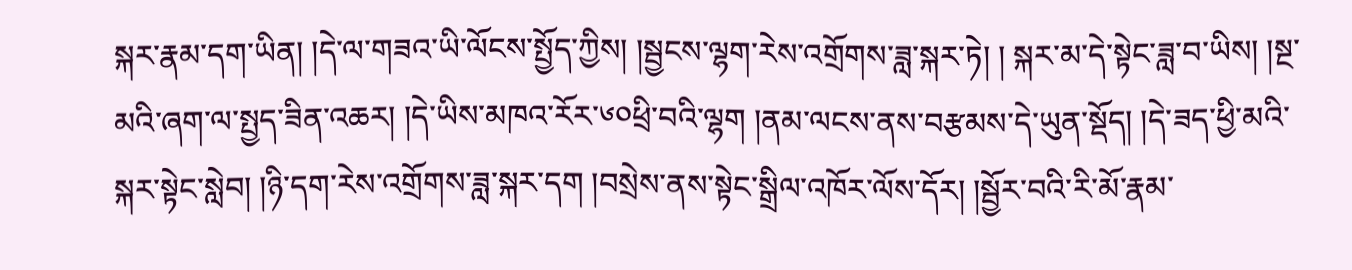སྐར་རྣམ་དག་ཡིན། །དེ་ལ་གཟའ་ཡི་ལོངས་སྤྱོད་ཀྱིས། །སྦྱངས་ལྷག་རེས་འགྲོགས་ཟླ་སྐར་ཏེ། ། སྐར་མ་དེ་སྟེང་ཟླ་བ་ཡིས། །སྔ་མའི་ཞག་ལ་སྤྱད་ཟིན་འཆར། །དེ་ཡིས་མཁའ་རོར་༦༠ཕྲི་བའི་ལྷག །ནམ་ལངས་ནས་བརྩམས་དེ་ཡུན་སྡོད། །དེ་ཟད་ཕྱི་མའི་སྐར་སྟེང་སླེབ། །ཉི་དག་རེས་འགྲོགས་ཟླ་སྐར་དག །བསྲེས་ནས་སྟེང་སྒྲིལ་འཁོར་ལོས་དོར། །སྦྱོར་བའི་རི་མོ་རྣམ་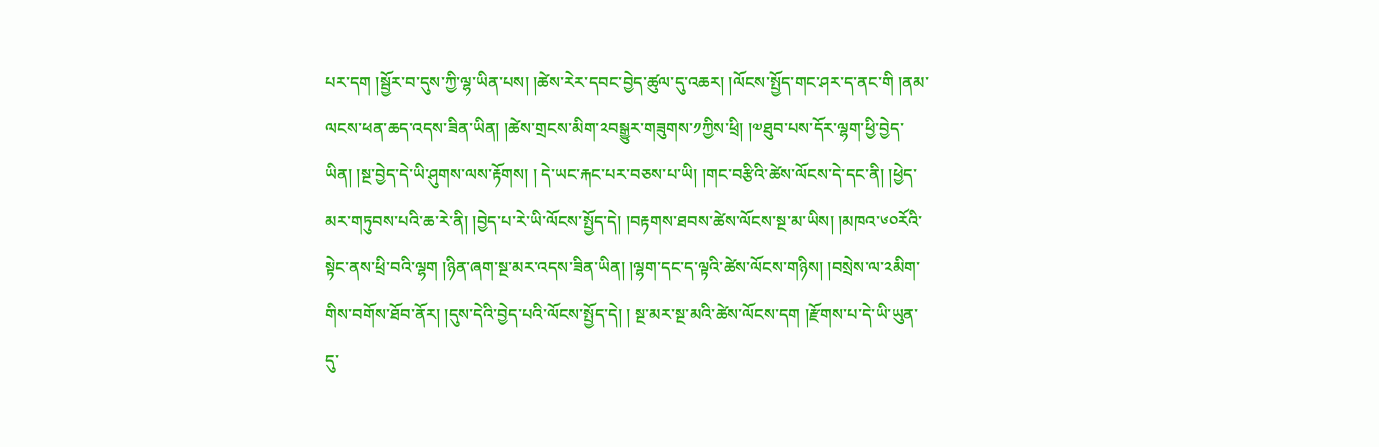པར་དག །སྦྱོར་བ་དུས་ཀྱི་ལྷ་ཡིན་པས། །ཚེས་རེར་དབང་བྱེད་ཚུལ་དུ་འཆར། །ལོངས་སྤྱོད་གང་ཤར་ད་ནང་གི །ནམ་ལངས་ཕན་ཆད་འདས་ཟིན་ཡིན། །ཚེས་གྲངས་མིག་༢བསྒྱུར་གཟུགས་༡ཀྱིས་ཕྲི། །༧ཐུབ་པས་དོར་ལྷག་ཕྱི་བྱེད་ཡིན། །སྔ་བྱེད་དེ་ཡི་ཤུགས་ལས་རྟོགས། ། དེ་ཡང་རྐང་པར་བཅས་པ་ཡི། །གང་བརྩིའི་ཚེས་ལོངས་དེ་དང་ནི། །ཕྱེད་མར་གཏུབས་པའི་ཆ་རེ་ནི། །བྱེད་པ་རེ་ཡི་ལོངས་སྤྱོད་དེ། །བརྟགས་ཐབས་ཚེས་ལོངས་སྔ་མ་ཡིས། །མཁའ་༦༠རོའི་སྟེང་ནས་ཕྲི་བའི་ལྷག །ཉིན་ཞག་སྔ་མར་འདས་ཟིན་ཡིན། །ལྷག་དང་ད་ལྟའི་ཚེས་ལོངས་གཉིས། །བསྲེས་ལ་༢མིག་གིས་བགོས་ཐོབ་ནོར། །དུས་དེའི་བྱེད་པའི་ལོངས་སྤྱོད་དེ། ། སྔ་མར་སྔ་མའི་ཚེས་ལོངས་དག །རྫོགས་པ་དེ་ཡི་ཡུན་དུ་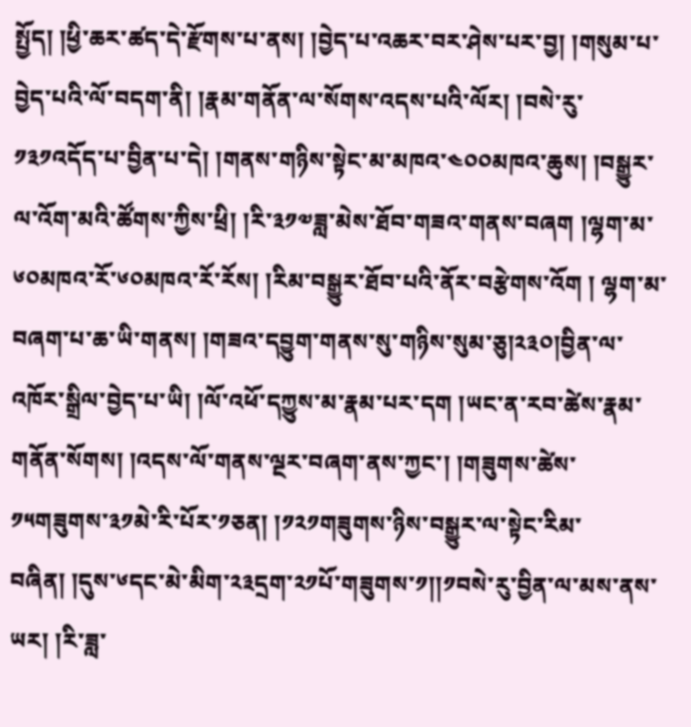སྤྱོད། །ཕྱི་ཆར་ཚད་དེ་རྫོགས་པ་ནས། །བྱེད་པ་འཆར་བར་ཤེས་པར་བྱ། །གསུམ་པ་བྱེད་པའི་ལོ་བདག་ནི། །རྣམ་གནོན་ལ་སོགས་འདས་པའི་ལོར། །བསེ་རུ་༡༣༡འདོད་པ་བྱིན་པ་དེ། །གནས་གཉིས་སྟེང་མ་མཁའ་༤༠༠མཁའ་ཆུས། །བསྒྱུར་ལ་འོག་མའི་ཚོགས་ཀྱིས་ཕྲི། །རི་༣༡༧ཟླ་མེས་ཐོབ་གཟའ་གནས་བཞག །ལྷག་མ་༦༠མཁའ་རོ་༦༠མཁའ་རོ་རོས། །རིམ་བསྒྱུར་ཐོབ་པའི་ནོར་བརྩེགས་འོག ། ལྷག་མ་བཞག་པ་ཆ་ཡི་གནས། །གཟའ་དབྱུག་གནས་སུ་གཉིས་སུམ་ཅུ།༢༣༠།བྱིན་ལ་འཁོར་སྒྲིལ་བྱེད་པ་ཡི། །ལོ་འཕོ་དཀྱུས་མ་རྣམ་པར་དག །ཡང་ན་རབ་ཚེས་རྣམ་གནོན་སོགས། །འདས་ལོ་གནས་ལྔར་བཞག་ནས་ཀྱང་། །གཟུགས་ཚེས་༡༥གཟུགས་༣༡མེ་རི་པོར་༡ཅན། །༡༢༡གཟུགས་ཉིས་བསྒྱུར་ལ་སྟེང་རིམ་བཞིན། །དུས་༦དང་མེ་མིག་༢༣དྲག་༢༡པོ་གཟུགས་༡།།༡བསེ་རུ་བྱིན་ལ་མས་ནས་ཡར། །རི་ཟླ་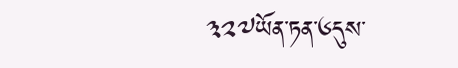༣༢༧ཡོན་ཏན་༦དུས་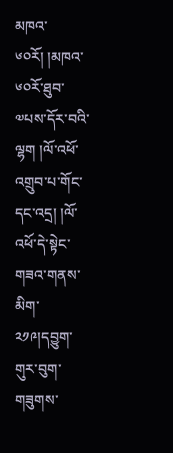མཁའ་༦༠རོ། །མཁའ་༦༠རོ་ཐུབ་༧པས་དོར་བའི་ལྷག །ལོ་འཕོ་འགྲུབ་པ་གོང་དང་འདྲ། །ལོ་འཕོ་དེ་སྟེང་གཟའ་གནས་མིག་༢༡༩།དབྱུག་གུར་བུག་གཟུགས་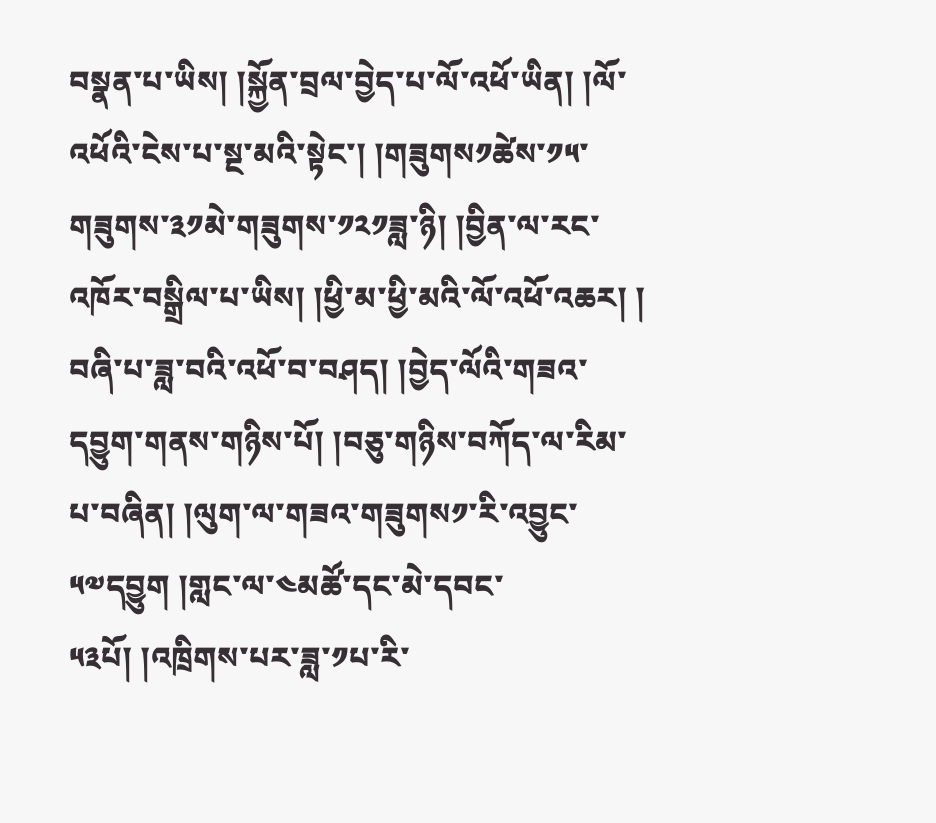བསྣན་པ་ཡིས། །སྐྱོན་བྲལ་བྱེད་པ་ལོ་འཕོ་ཡིན། །ལོ་འཕོའི་ངེས་པ་སྔ་མའི་སྟེང་། །གཟུགས༡ཚེས་༡༥་གཟུགས་༣༡མེ་གཟུགས་༡༢༡ཟླ་ཉི། །བྱིན་ལ་རང་འཁོར་བསྒྲིལ་པ་ཡིས། །ཕྱི་མ་ཕྱི་མའི་ལོ་འཕོ་འཆར། ། བཞི་པ་ཟླ་བའི་འཕོ་བ་བཤད། །བྱེད་ལོའི་གཟའ་དབྱུག་གནས་གཉིས་པོ། །བཅུ་གཉིས་བཀོད་ལ་རིམ་པ་བཞིན། །ལུག་ལ་གཟའ་གཟུགས༡་རི་འབྱུང་༥༧དབྱུག །གླང་ལ་༤མཚོ་དང་མེ་དབང་༥༣པོ། །འཁྲིགས་པར་ཟླ་༡པ་རི་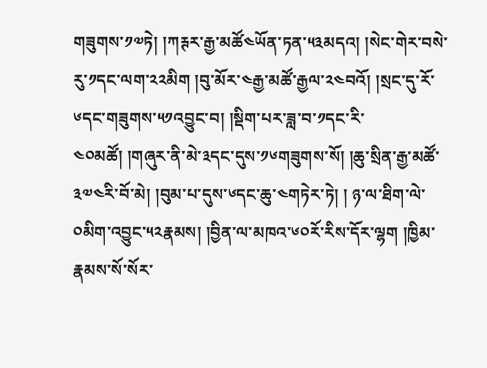གཟུགས་༡༧ཏེ། །ཀརྚར་རྒྱ་མཚོ༤ཡོན་ཏན་༥༣མདའ། །སེང་གེར་བསེ་རུ་༡དང་ལག་༢༢མིག །བུ་མོར་༤རྒྱ་མཚོ་རྒྱལ་༢༤བའོ། །སྲང་དུ་རོ་༦དང་གཟུགས་༥༡འབྱུང་བ། །སྡིག་པར་ཟླ་བ་༡དང་རི་༤༠མཚོ། །གཞུར་ནི་མེ་༣དང་དུས་༡༦གཟུགས་སོ། །ཆུ་སྲིན་རྒྱ་མཚོ་༣༧༤རི་བོ་མེ། །བུམ་པ་དུས་༦དང་ཆུ་༤གཏེར་ཏེ། ། ཉ་ལ་ཐིག་ལེ་༠མིག་འབྱུང་༥༢རྣམས། །བྱིན་ལ་མཁའ་༦༠རོ་རིས་དོར་ལྷག །ཁྱིམ་རྣམས་སོ་སོར་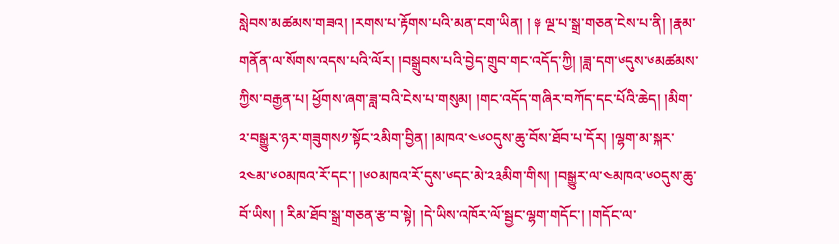སླེབས་མཚམས་གཟའ། །རགས་པ་རྟོགས་པའི་མན་ངག་ཡིན། ། ༈ ལྔ་པ་སྒྲ་གཅན་ངེས་པ་ནི། །རྣམ་གནོན་ལ་སོགས་འདས་པའི་ལོར། །བསྒྲུབས་པའི་བྱེད་གྲུབ་གང་འདོད་ཀྱི། །ཟླ་དག་༦དུས་༦མཚམས་ཀྱིས་བརྒྱན་པ། ཕྱོགས་ཞག་ཟླ་བའི་ངེས་པ་གསུམ། །གང་འདོད་གཞིར་བཀོད་དང་པོའི་ཆེད། །མིག་༢་བསྒྱུར་ཉར་གཟུགས༡་སྟོང་༢མིག་བྱིན། །མཁའ་༤༦༠དུས་ཆུ་བོས་ཐོབ་པ་དོར། །ལྷག་མ་སྐར་༢༤མ་༦༠མཁའ་རོ་དང་། །༦༠མཁའ་རོ་དུས་༦དང་མེ་༢༣མིག་གིས། །བསྒྱུར་ལ་༤མཁའ་༦༠དུས་ཆུ་བོ་ཡིས། ། རིམ་ཐོབ་སྒྲ་གཅན་རྩ་བ་སྟེ། །དེ་ཡིས་འཁོར་ལོ་སྦྱང་ལྷག་གདོང་། །གདོང་ལ་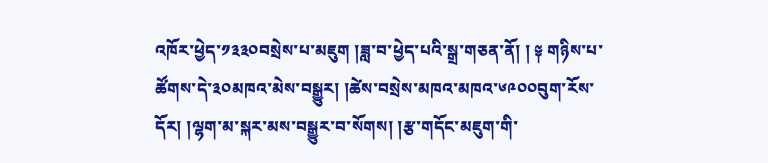འཁོར་ཕྱེད་༡༣༣༠བསྲེས་པ་མཇུག །ཟླ་བ་ཕྱེད་པའི་སྒྲ་གཅན་ནོ། ། ༈ གཉིས་པ་ཚོགས་དེ་༣༠མཁའ་མེས་བསྒྱུར། །ཚེས་བསྲེས་མཁའ་མཁའ་༦༩༠༠བུག་རོས་དོར། །ལྷག་མ་སྐར་མས་བསྒྱུར་བ་སོགས། །རྩ་གདོང་མཇུག་གི་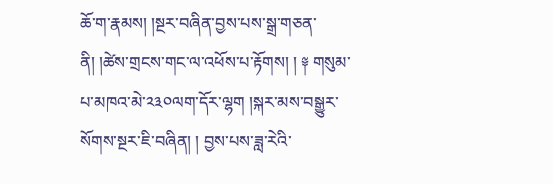ཆོ་ག་རྣམས། །སྔར་བཞིན་བྱས་པས་སྒྲ་གཅན་ནི། །ཚེས་གྲངས་གང་ལ་འཕོས་པ་རྟོགས། ། ༈ གསུམ་པ་མཁའ་མེ་༢༣༠ལག་དོར་ལྷག །སྐར་མས་བསྒྱུར་སོགས་སྔར་ཇི་བཞིན། ། བྱས་པས་ཟླ་རེའི་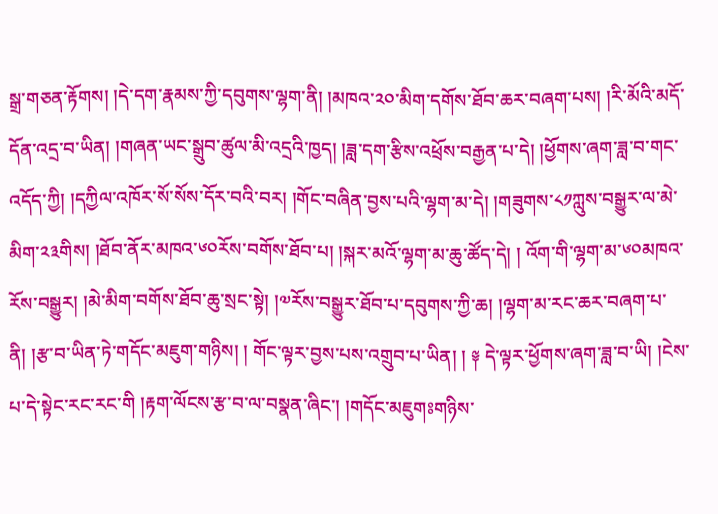སྒྲ་གཅན་རྟོགས། །དེ་དག་རྣམས་ཀྱི་དབུགས་ལྷག་ནི། །མཁའ་༢༠་མིག་དགོས་ཐོབ་ཆར་བཞག་པས། །རི་མོའི་མདོ་དོན་འདྲ་བ་ཡིན། །གཞན་ཡང་སྒྲུབ་ཚུལ་མི་འདྲའི་ཁྱད། །ཟླ་དག་རྩིས་འཕྲོས་བརྒྱན་པ་དེ། །ཕྱོགས་ཞག་ཟླ་བ་གང་འདོད་ཀྱི། །དཀྱིལ་འཁོར་སོ་སོས་དོར་བའི་བར། །གོང་བཞིན་བྱས་པའི་ལྷག་མ་དེ། །གཟུགས་༨༡ཀླུས་བསྒྱུར་ལ་མེ་མིག་༢༣གིས། །ཐོབ་ནོར་མཁའ་༦༠རོས་བགོས་ཐོབ་པ། །སྐར་མའོ་ལྷག་མ་ཆུ་ཚོད་དེ། ། འོག་གི་ལྷག་མ་༦༠མཁའ་རོས་བསྒྱུར། །མེ་མིག་བགོས་ཐོབ་ཆུ་སྲང་སྟེ། །༧རོས་བསྒྱུར་ཐོབ་པ་དབུགས་ཀྱི་ཆ། །ལྷག་མ་རང་ཆར་བཞག་པ་ནི། །རྩ་བ་ཡིན་ཏེ་གདོང་མཇུག་གཉིས། ། གོང་ལྟར་བྱས་པས་འགྲུབ་པ་ཡིན། ། ༈ དེ་ལྟར་ཕྱོགས་ཞག་ཟླ་བ་ཡི། །ངེས་པ་དེ་སྟེང་རང་རང་གི །རྟག་ལོངས་རྩ་བ་ལ་བསྣན་ཞིང་། །གདོང་མཇུགཿགཉིས་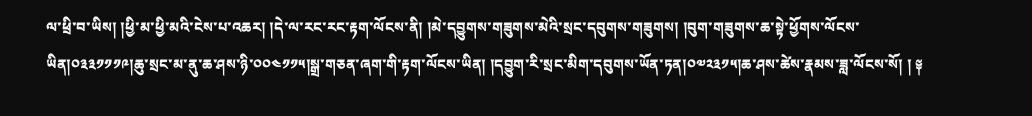ལ་ཕྲི་བ་ཡིས། །ཕྱི་མ་ཕྱི་མའི་ངེས་པ་འཆར། །དེ་ལ་རང་རང་རྟག་ལོངས་ནི། །མེ་དབྱུགས་གཟུགས་མེའི་སྲང་དབུགས་གཟུགས། །བུག་གཟུགས་ཆ་སྟེ་ཕྱོགས་ལོངས་ཡིན།༠༣༣༡༡༡༩།ཆུ་སྲང་མ་ནུ་ཆ་ཤས་ཉི་༠༠༤༡༡༥།སྒྲ་གཅན་ཞག་གི་རྟག་ལོངས་ཡིན། །དབྱུག་རི་སྲང་མིག་དབུགས་ཡོན་ཏན།༠༧༢༣༡༥།ཆ་ཤས་ཚེས་རྣམས་ཟླ་ལོངས་སོ། ། ༈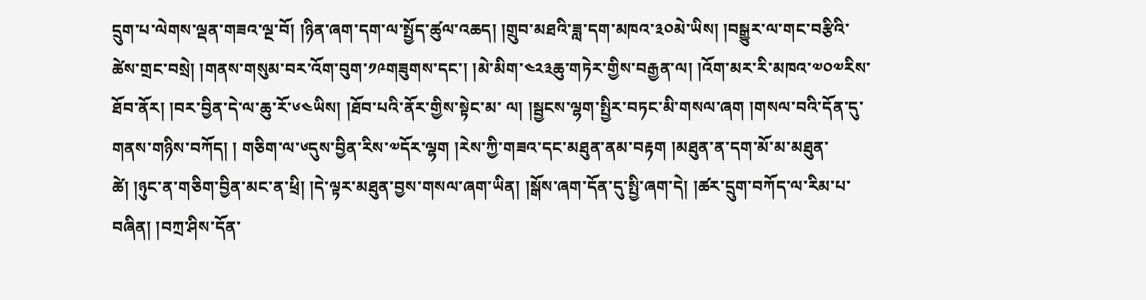དྲུག་པ་ལེགས་ལྡན་གཟའ་ལྔ་བོ། །ཉིན་ཞག་དག་ལ་སྤྱོད་ཚུལ་འཆད། །གྲུབ་མཐའི་ཟླ་དག་མཁའ་༣༠མེ་ཡིས། །བསྒྱུར་ལ་གང་བརྩིའི་ཚེས་གྲང་བསྲེ། །གནས་གསུམ་བར་འོག་བུག་༡༩གཟུགས་དང་། །མེ་མིག་༤༢༣ཆུ་གཏེར་གྱིས་བརྒྱན་ལ། །འོག་མར་རི་མཁའ་༧༠༧རིས་ཐོབ་ནོར། །བར་བྱིན་དེ་ལ་ཆུ་རོ་༦༤ཡིས། །ཐོབ་པའི་ནོར་གྱིས་སྟེང་མ་ ལ། །སྦྱངས་ལྷག་སྤྱིར་བཏང་མི་གསལ་ཞག །གསལ་བའི་དོན་དུ་གནས་གཉིས་བཀོད། ། གཅིག་ལ་༦དུས་བྱིན་རིས་༧དོར་ལྷག །རེས་ཀྱི་གཟའ་དང་མཐུན་ནམ་བརྟག །མཐུན་ན་དག་མོ་མ་མཐུན་ཚེ། །ཉུང་ན་གཅིག་བྱིན་མང་ན་ཕྲི། །དེ་ལྟར་མཐུན་བྱས་གསལ་ཞག་ཡིན། །སྒོས་ཞག་དོན་དུ་སྤྱི་ཞག་དེ། །ཚར་དྲུག་བཀོད་ལ་རིམ་པ་བཞིན། །བཀྲ་ཤིས་དོན་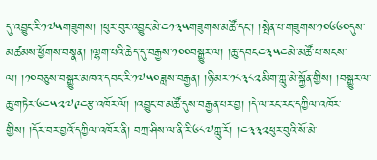དུ་འབྱུང་རི་༡༧༥གཟུགས། །ཕུར་བུར་འབྱུང་མེ་༤༡༣༥གཟུགས་མཚོ་དང་། །སྤེན་པ་གཟུགས་༡༠༦༦༠དུས་མཚམས་ཕྱོགས་བསྣན། །ལྷག་པའི་ཆེད་དུ་བརྒྱས་༡༠༠བསྒྱུར་ལ། །ཆུ་དབང༤༣༥༤མེ་མཚོ་པ་སངས་ལ། །༡༠བཅུས་བསྒྱུར་མཁའ་དབང་རི་༡༧༥༠ཟླས་བརྒྱན། །ཉི་མར་༡༨༣༨༢མིག་ཀླུ་མེ་སྐྱོན་གྱིས། །བསྒྱུར་ལ་ཆུ་གཏེར་༦༤༥༢༧༩༤རྩ་འཁོར་ལོ། །འབྱུང་བ་མཚོ་དུས་བརྒྱན་པར་བྱ། །དེ་ལ་རང་རང་དཀྱིལ་འཁོར་གྱིས། །དོར་བར་བྱའོ་དཀྱིལ་འཁོར་ནི། བཀྲ་ཤིས་ལ་ནི་རི་༦༨༧ཀླུ་རོ། །༤༣༣༢ཕུར་བུའི་སོ་མེ་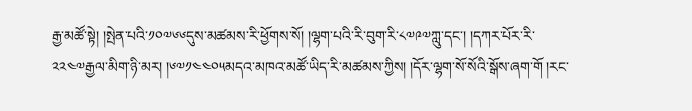རྒྱ་མཚོ་སྟེ། །སྤེན་པའི་༡༠༧༦༦དུས་མཚམས་རི་ཕྱོགས་སོ། །ལྷག་པའི་རི་བུག་རི་༨༧༩༧ཀླུ་དང་། །དཀར་པོར་རི་༢༢༤༧རྒྱལ་མིག་ཉི་མར། །༦༧༡༤༤༠༥མདའ་མཁའ་མཚོ་ཡིད་རི་མཚམས་ཀྱིས། །དོར་ལྷག་སོ་སོའི་སྒོས་ཞག་གོ །རང་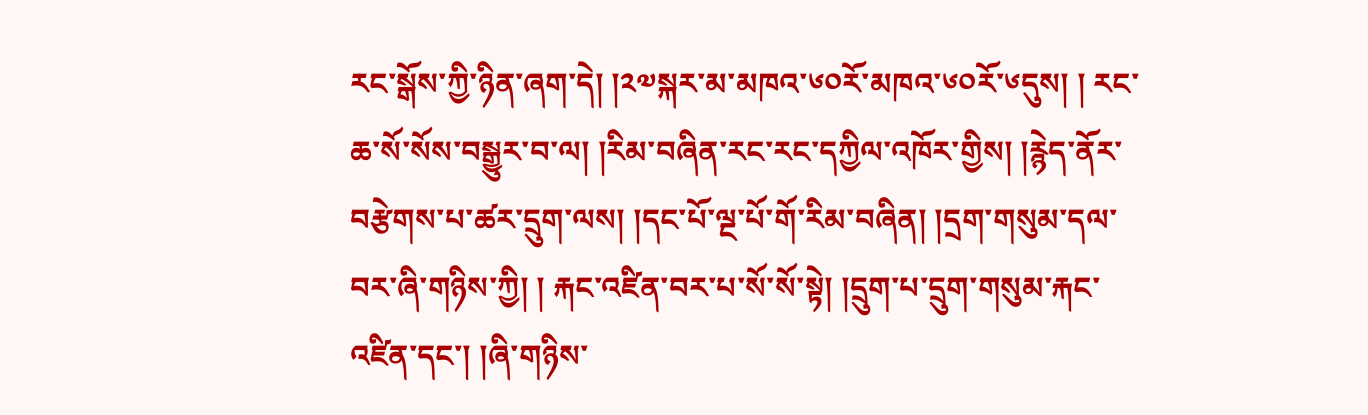རང་སྒོས་ཀྱི་ཉིན་ཞག་དེ། །༢༧སྐར་མ་མཁའ་༦༠རོ་མཁའ་༦༠རོ་༦དུས། ། རང་ཆ་སོ་སོས་བསྒྱུར་བ་ལ། །རིམ་བཞིན་རང་རང་དཀྱིལ་འཁོར་གྱིས། །རྙེད་ནོར་བརྩེགས་པ་ཚར་དྲུག་ལས། །དང་པོ་ལྔ་པོ་གོ་རིམ་བཞིན། །དྲག་གསུམ་དལ་བར་ཞི་གཉིས་ཀྱི། ། རྐང་འཛིན་བར་པ་སོ་སོ་སྟེ། །དྲུག་པ་དྲུག་གསུམ་རྐང་འཛིན་དང་། །ཞི་གཉིས་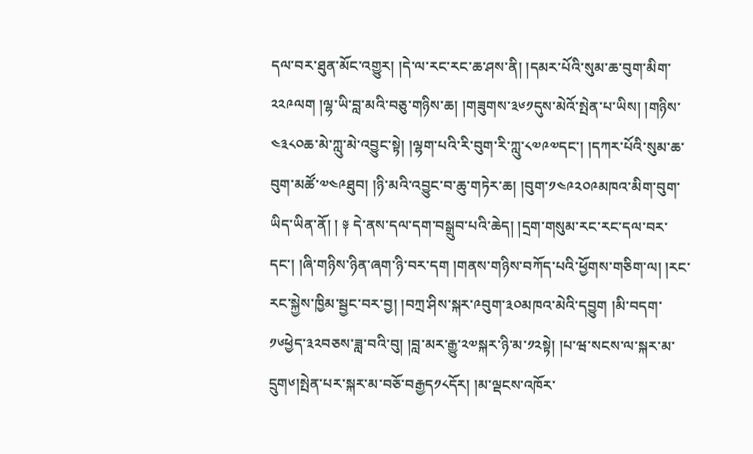དལ་བར་ཐུན་མོང་འགྱུར། །དེ་ལ་རང་རང་ཆ་ཤས་ནི། །དམར་པོའི་སུམ་ཆ་བུག་མིག་༢༢༩ལག །ལྷ་ཡི་བླ་མའི་བཅུ་གཉིས་ཆ། །གཟུགས་༣༦༡དུས་མེའོ་སྤེན་པ་ཡིས། །གཉིས་༤༣༨༠ཆ་མེ་ཀླུ་མེ་འབྱུང་སྟེ། །ལྷག་པའི་རི་བུག་རི་ཀླུ་༨༧༩༧དང་། །དཀར་པོའི་སུམ་ཆ་བུག་མཚོ་༧༤༩ཐུབ། །ཉི་མའི་འབྱུང་བ་ཆུ་གཏེར་ཆ། །བུག་༡༤༩༢༠༩མཁའ་མིག་བུག་ཡིད་ཡིན་ནོ། ། ༈ དེ་ནས་དལ་དག་བསྒྲུབ་པའི་ཆེད། །དྲག་གསུམ་རང་རང་དལ་བར་དང་། །ཞི་གཉིས་ཉིན་ཞག་ཉི་བར་དག །གནས་གཉིས་བཀོད་པའི་ཕྱོགས་གཅིག་ལ། །རང་རང་སྐྱེས་ཁྱིམ་སྦྱང་བར་བྱ། །བཀྲ་ཤིས་སྐར་༩བུག་༣༠མཁའ་མེའི་དབྱུག །མི་བདག་༡༦ཕྱེད་༣༢བཅས་ཟླ་བའི་བུ། །བླ་མར་རྒྱུ་༢༧སྐར་ཉི་མ་༡༢སྟེ། །པ་ཝ་སངས་ལ་སྐར་མ་དྲུག༦།སྤེན་པར་སྐར་མ་བཅོ་བརྒྱད༡༨དོར། །མ་ལྡངས་འཁོར་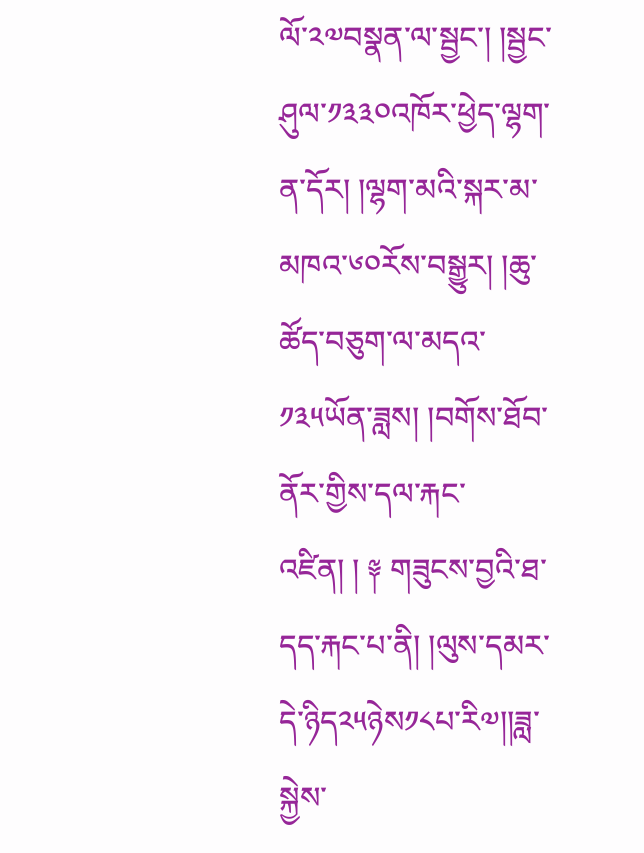ལོ་༢༧བསྣན་ལ་སྦྱང་། །སྦྱང་ཤུལ་༡༣༣༠འཁོར་ཕྱེད་ལྷག་ན་དོར། །ལྷག་མའི་སྐར་མ་མཁའ་༦༠རོས་བསྒྱུར། །ཆུ་ཚོད་བཅུག་ལ་མདའ་༡༣༥ཡོན་ཟླས། །བགོས་ཐོབ་ནོར་གྱིས་དལ་རྐང་འཛིན། ། ༈ གཟུངས་བྱའི་ཐ་དད་རྐང་པ་ནི། །ལུས་དམར་དེ་ཉིད༢༥ཉེས༡༨པ་རི༧།།ཟླ་སྐྱེས་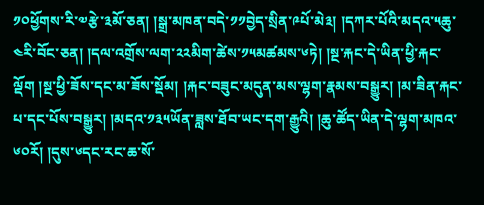༡༠ཕྱོགས་རི་༧རྩེ་༣མོ་ཅན། །སྒྲ་མཁན་བདེ་༡༡བྱེད་སྲིན་༩པོ་མེ༣། །དཀར་པོའི་མདའ་༥ཆུ་༤རི་བོང་ཅན། །དལ་འགྲོས་ལག་༢༢མིག་ཚེས་༡༥མཚམས་༦ཏེ། །སྔ་རྐང་དེ་ཡིན་ཕྱི་རྐང་ལྡོག །སྔ་ཕྱི་ཟོས་དང་མ་ཟོས་སྡོམ། །རྐང་བཟུང་མདུན་མས་ལྷག་རྣམས་བསྒྱུར། །མ་ཟིན་རྐང་པ་དང་པོས་བསྒྱུར། །མདའ་༡༣༥ཡོན་ཟླས་ཐོབ་ཡང་དག་རྒྱུའི། །ཆུ་ཚོད་ཡིན་དེ་ལྷག་མཁའ་༦༠རོ། །དུས་༦དང་རང་ཆ་སོ་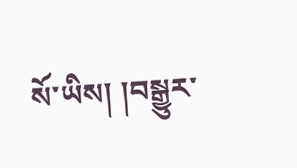སོ་ཡིས། །བསྒྱུར་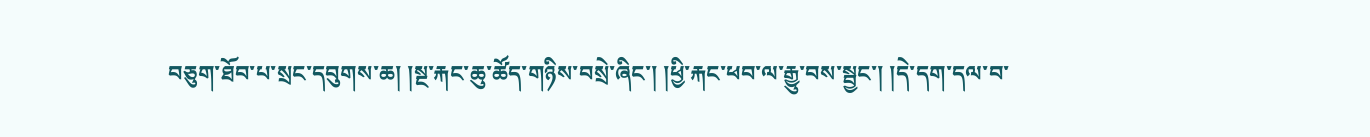བཅུག་ཐོབ་པ་སྲང་དབུགས་ཆ། །སྔ་རྐང་ཆུ་ཚོད་གཉིས་བསྲེ་ཞིང་། །ཕྱི་རྐང་ཕབ་ལ་རྒྱུ་བས་སྦྱང་། །དེ་དག་དལ་བ་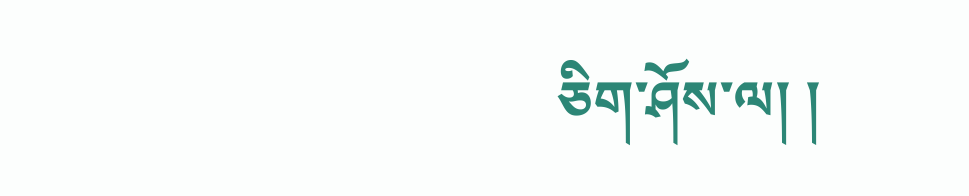ཅིག་ཤོས་ལ། །